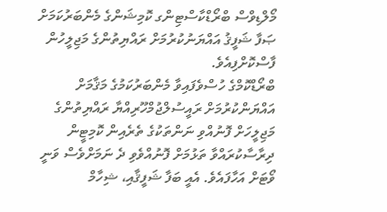މޯލްޑިވްސް ބްރޯޑްކާސްޓިންގ ކޮމިޝަންގެ މެންބަރުކަމަށް ޞަފާ ޝަފީޤު އައްޔަނުކުރުމަށް ރައްޔިތުންގެ މަޖިލީހުން ފާސްކޮށްފިއެވެ.
ބްރޯޑްކޮމްގެ ހުސްވެފައިވާ މެންބަރުކަމުގެ މަޤާމަށް އައްޔަންކުރުމަށް ރައީސުލްޖުމްހޫރިއްޔާ ރައްޔިތުންގެ މަޖިލީހަށް ފޮނުއްވި ނަންތަކުގެ ތެރެއިން ކޮމިޓީން ދިރާސާކުރައްވާ ތަޅުމަށް ފޮނުއްވެވި ދެ ނަމަށްވެސް ވަނީ ވޯޓަށް އަހާފައެވެ. އެއީ ބަފާ ޝަފީޤާއި، ޝިހާމް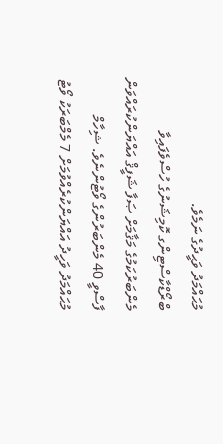މުޙައްމަދު ވަޙީދުގެ ނަމެވެ.
ބްރޯޑްކާސްޓިންގ ކޮމިޝަނުގެ ހުސްވެފައިވާ މެންބަރުކަމުގެ މަޤާމަށް ޞަފާ ޝަފީޤް އައްޔަންކުރައްވަން ފާސްވީ 40 މެންބަރުންގެ ވޯޓުންނެވެ. ޝިހާމް މުޙައްމަދު ވަހީދު އައްޔަންކުރެއްވުމަށް 7 މެމްބަރަކު ވޯޓު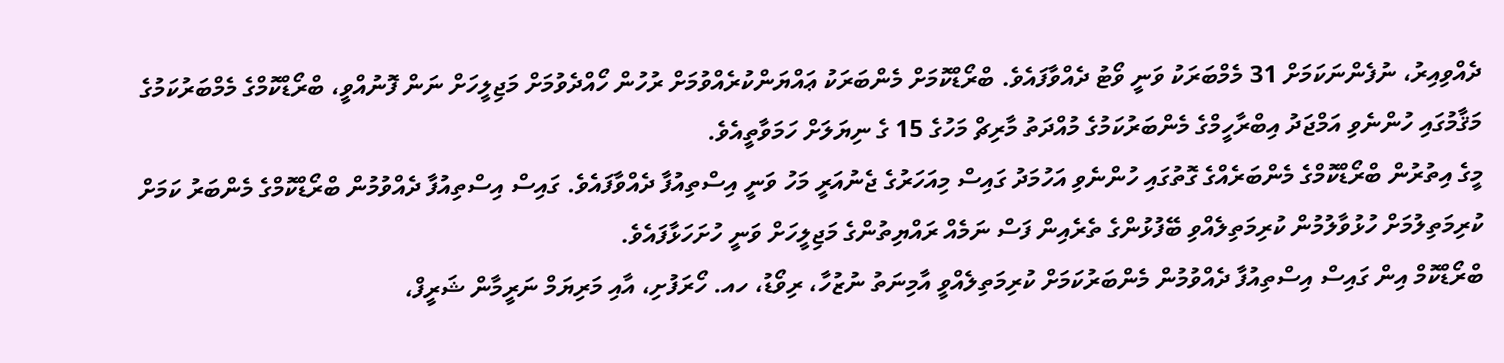ދެއްވިއިރު، ނުފެންނަކަމަށް 31 މެމްބަރަކު ވަނީ ވޯޓު ދެއްވާފައެވެ. ބްރޯޑްކޮމަށް މެންބަރަކު ޢައްޔަންކުރެއްވުމަށް ރުހުން ހޯއްދެވުމަށް މަޖިލީހަށް ނަން ފޮނުއްވީ، ބްރޯޑްކޮމްގެ މެމްބަރުކަމުގެ މަޤާމުގައި ހުންނެވި އަމްޖަދު އިބްރާހީމްގެ މެންބަރުކަމުގެ މުއްދަތު މާރިޗް މަހުގެ 15 ގެ ނިޔަލަށް ހަމަވާތީއެވެ.
މީގެ އިތުރުން ބްރޯޑްކޮމްގެ މެންބަރެއްގެ ގޮތުގައި ހުންނެވި އަހުމަދު ގައިސް މިއަހަރުގެ ޖެނުއަރީ މަހު ވަނީ އިސްތިއުފާ ދެއްވާފައެވެ. ގައިސް އިސްތިއުފާ ދެއްވުމުން ބްރޯޑްކޮމްގެ މެންބަރު ކަމަށް ކުރިމަތިލުމަށް ހުޅުވާލުމުން ކުރިމަތިލެއްވި ބޭފުޅުންގެ ތެރެއިން ފަސް ނަމެއް ރައްޔިތުންގެ މަޖިލީހަށް ވަނީ ހުށަހަޅާފައެވެ.
ބްރޯޑްކޮމް އިން ގައިސް އިސްތިއުފާ ދެއްވުމުން މެންބަރުކަމަށް ކުރިމަތިލެއްވީ އާމިނަތު ނުޒުހާ، ރިވޯޑު، ހއ. ހޯރަފުށި، އާއި މަރިޔަމް ނަރީމާން ޝަރީފް،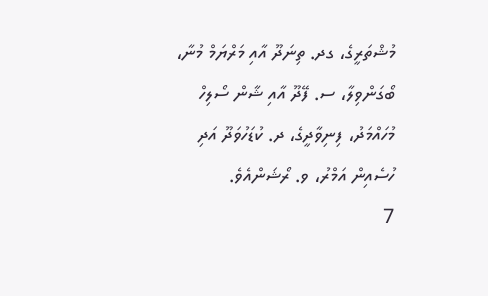މުޝްތަރީގެ، ގދ. ތިނަދޫ އާއި މަރްޔަމް މުނާ، ބޯގަންވިލާ، ސ. ފޭދޫ އާއި ޝާން ސޯލިހް މުހައްމަދު، ފިނިވާދީގެ، ދ. ކުޑަހުވަދޫ އަދި ހުސެއިން އަމްރު، ވ. ރޯޝަންއެވެ.
7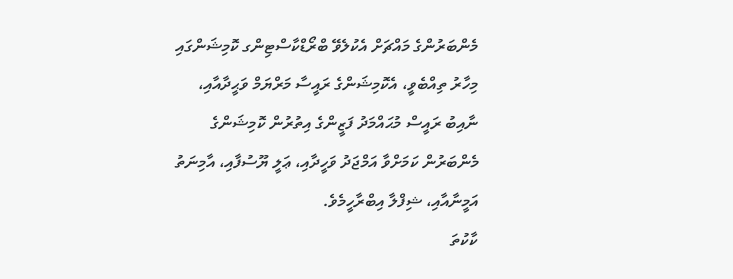މެންބަރުންގެ މައްޗަށް އެކުލެވޭ ބްރޯޑްކާސްޓިންގ ކޮމިޝަންގައި މިހާރު ތިއްބެވީ، އެކޮމިޝަންގެ ރައީސާ މަރްޔަމް ވަޙީދާއާއި، ނާއިބު ރައީސް މުޙައްމަދު ފަޒީންގެ އިތުރުން ކޮމިޝަންގެ މެންބަރުން ކަމަށްވާ އަމްޖަދު ވަހީދާއި، ޢަލީ ޔޫސުފާއި، އާމިނަތު އަމީނާއާއި، ޝިފްލާ އިބްރާހީމެވެ.
ކާކުތަ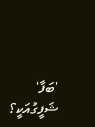'ބަފާ' ޝަފީގުއަކީ؟